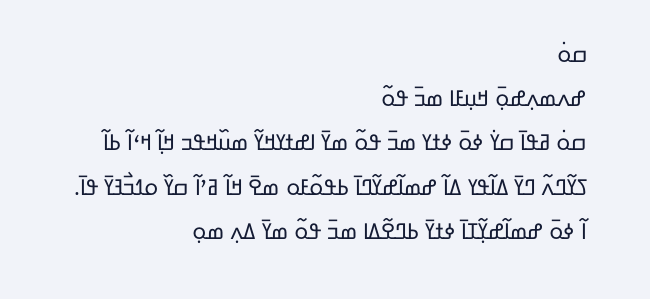ߛߋ߭
ߝߍߘߍ߲ߝߋ߲߫ ߞߎ߲ߓߊ ߘߏ߫ ߟߋ߬
ߛߋ߭ ߥߟߊ߫ ߛߌ߭ ߦߋ߫ ߦߙߌ ߘߏ߫ ߟߋ߬ ߘߌ߫ ߊߝߙߌߞߌ߬ ߘߎ߰ߞߟߏ ߞߊ߲߬ ߞߵߊ߬ ߕߊ߬ ߖߌ߬ߣߍ߬ ߣߌ߫ ߡߊ߬ߟߌ ߡߊ߬ ߝߘߊ߬ߝߌ߬ߣߊ߫ ߕߟߋ߬ߓߋ ߘߐ߫ ߞߊ߬ ߥߴߊ߬ ߛߌ߰ ߋߗߏ߯ߔߌ߫ ߟߊ߫. ߊ߬ ߦߋ߫ ߝߘߊ߬ߝߌ߲߬ߠߊ߫ ߦߙߌ߫ ߕߣߐ߬ߡߊ ߘߏ߫ ߟߋ߬ ߘߌ߫ ߡߍ߲ ߘߋ߲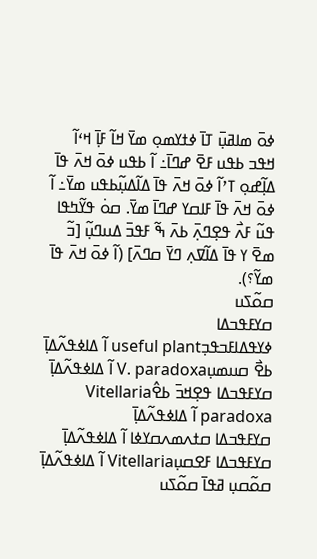ߦߋ߫ ߘߊߥߎ߲߫ ߠߊ߫ ߦߙߌߘߋ߲ ߘߌ߫ ߞߊ߬ ߓߊ߲߫ ߞߵߊ߬ ߞߟߏ ߕߟߎ ߓߐ߫ ߝߣߊ߫߸ ߊ߬ ߕߟߎ ߦߋ߫ ߞߍ߫ ߟߊ߫ ߡߊ߲߬ߝߋ߲ ߠߴߊ߬ ߦߋ߫ ߞߍ߫ ߟߊ߫ ߡߊ߬ߡߎ߲߬ߕߟߎ ߘߌ߫߸ ߊ߬ ߦߋ߫ ߞߍ߫ ߟߊ߫ ߓߊߛߌ ߝߣߊ߫ ߘߌ߫. ߛߋ߭ ߟߌ߬ߤߟߊ ߟߎ߬ ߓߍ߯ ߟߐ߲ߣߍ߲߫ ߕߍ߫ ߒ߬ ߓߟߏ߫ ߡߎߣߎ߲߬ [ߏ߬ ߘߐ߫ ߌ ߟߊ߫ ߡߊ߬ߜߍ߲ ߣߌ߫ ߛߣߍ߫] (ߊ߬ ߦߋ߫ ߞߍ߫ ߟߊ߫ ߘߌ߬؟).
ߛߋ߬ߖߎ
ߛߌߓߟߏߡߊ
ߦߌߟߡߊߓߏߟߏ߲useful plant ߊ߬ ߡߊߦߟߍ߬ߡߊ߲߫
ߕߐ߯ ߛߎߘߎ߲V. paradoxa ߊ߬ ߡߊߦߟߍ߬ߡߊ߲߫
ߛߌߓߟߏߡߊ ߟߐ߲ߞߏ߫ ߕߐ߮Vitellaria paradoxa ߊ߬ ߡߊߦߟߍ߬ߡߊ߲߫
ߛߌߓߟߏߡߊ ߛߙߍߘߍߛߌߦߊ ߊ߬ ߡߊߦߟߍ߬ߡߊ߲߫
ߛߌߓߟߏߡߊ ߓߐߛߎ߲Vitellaria ߊ߬ ߡߊߦߟߍ߬ߡߊ߲߫
ߛߋ߬ߛߎ߲ ߥߟߊ߫ ߛߋ߬ߖߎ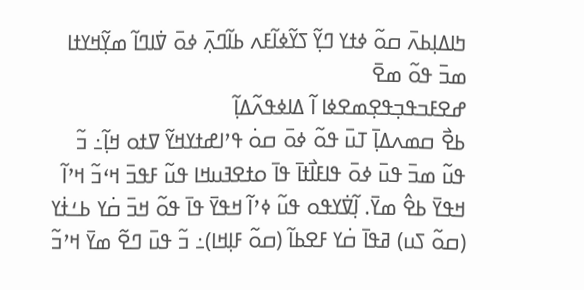ߤߊߡߊ߲ߕߍ߫ ߛߋ߬ ߦߙߌ ߣߌ߲߬ ߖߌ߬ߦߊ߬ߓߍ ߕߊ߬ߣߍ߲߫ ߦߋ߫ ߜ߭ߊߣߊ߬ ߘߌ߲߬ߞߌߙߊ ߘߏ߫ ߟߋ߬ ߘߐ߫
ߝߐߓߏߟߏ߲ߟߐ߲ߘߐߦߊ ߊ߬ ߡߊߦߟߍ߬ߡߊ߲߬
ߕߐ߯ ߛߘߍߡߊ߲߫ ߠߎ߫ ߟߋ߬ ߦߋ߫ ߛߋ߭ ߟߴߊߝߙߌߞߌ߬ ߜߙߋ ߞߊ߲߬߸ ߏ߬ ߟߎ߬ ߘߏ߫ ߟߎ߫ ߦߋ߫ ߟߊߓߊ߯ߙߊ߫ ߟߊ߫ ߋߙߐߔߎߞߊ ߟߎ߬ ߓߟߏ߫ ߞߵߏ߬ ߞߴߊ߬ ߞߟߌ߫ ߕߐ߮ ߘߌ߫. ߊ߲߬ߜ߭ߌߟߋ ߟߎ߬ ߦߴߊ߬ ߞߟߌ߫ ߟߊ߫ ߟߋ߬ ߞߏ߫ ߛ߭ߌ ߕߑߙ߭ߌ (ߛߋ߬ ߖߎ) ߥߟߊ߫ ߛ߭ߌ ߓߐߕߊ߬ (ߛߋ߬ ߓߊ߲ߞߊ)߸ ߏ߬ ߟߎ߫ ߣߐ߬ ߘߌ߫ ߞߴߏ߬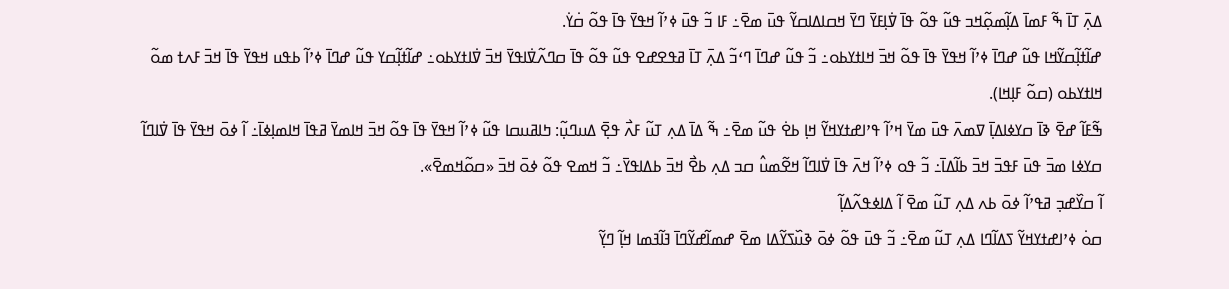ߡߍ߲߫ ߠߊ߫ ߒ߬ ߓߘߊ߫ ߡߊ߲߬ߘߋ߲߬ߞߏ ߟߎ߬ ߟߋ߬ ߟߊ߫ ߜ߭ߊ߲ߓߌ߫ ߣߌ߫ ߞߛߊߡߊߛߌ߬ ߟߎ߫ ߘߐ߫߸ ߓߊ ߏ߬ ߟߎ߫ ߦߴߊ߬ ߞߟߌ߫ ߟߊ߫ ߟߋ߬ ߛ߭ߌ߭.
ߝߊ߬ߙߊ߲߬ߛߌ߬ߞߊ ߟߎ߬ ߝߣߊ߫ ߦߴߊ߬ ߞߟߌ߫ ߟߊ߫ ߟߋ߬ ߞߏ߫ ߞߊߙߌߕߋ߸ ߏ߬ ߟߎ߬ ߝߣߊ߫ ߣߵߏ߬ ߡߍ߲߫ ߠߊ߫ ߥߟߐߝߐ ߟߎ߬ ߟߋ߬ ߟߊ߫ ߛߣߍ߬ߜ߭ߊߟߌ߫ ߞߏ߫ ߜ߭ߊߙߌߕߋ߸ ߝߊ߬ߙߊ߲߬ߛߌ ߟߎ߬ ߝߣߊ߫ ߦߴߊ߬ ߕߟߎ ߞߟߌ߫ ߟߊ߫ ߞߏ߫ ߓߍߙ ߘߋ߬ ߞߊߙߌߕߋ (ߛߋ߬ ߓߊ߲ߞߊ).
ߒ߬ߓߊ߬ ߝߐ߫ ߢߊ߫ ߛߌߦߊߡߊ߲߫ ߜߘߍ߫ ߟߎ߫ ߘߌ߫ ߞߴߊ߬ ߟߴߊߝߙߌߞߌ߬ ߞߊ߲ ߕߐ߭ ߟߎ߬ ߘߐ߫߸ ߒ߬ ߡߊ߫ ߡߍ߲ ߠߎ߬ ߓߍ߯ ߟߐ߲߫ ߡߎߣߎ߲߬: ߤߊߥߎߛߊ ߟߎ߬ ߦߴߊ߬ ߞߟߌ߫ ߟߊ߫ ߟߋ߬ ߞߏ߫ ߞߊߘߌ߫ ߥߟߊ߫ ߞߊߘߊ߲ߦߊ߫߸ ߊ߬ ߦߋ߫ ߞߟߌ߫ ߟߊ߫ ߜ߭ߊߣߊ߬ ߛߌߦߊ ߘߏ߫ ߟߎ߫ ߓߟߏ߫ ߞߏ߫ ߕߊ߬ߡߊ߫߸ ߏ߬ ߟߋ ߦߴߊ߬ ߞߍ߫ ߟߊ߫ ߜ߭ߊߣߊ߬ ߞߐ߬ߘߎ߮ ߛߏ ߡߍ߲ ߕߐ߯ ߞߏ߫ ߕߡߊߟߌ߫߸ ߏ߬ ߞߘߐ ߟߋ߬ ߦߋ߫ ߞߏ߫ «ߛߋ߬ߞߘߐ߫».
ߊ߬ ߛߌ߰ߝߏ߲ ߥߟߴߊ߬ ߦߋ߫ ߕߍ ߡߍ߲ ߠߎ߬ ߘߐ߫ ߊ߬ ߡߊߦߟߍ߬ߡߊ߲߬
ߛߋ߭ ߦߴߊߝߙߌߞߌ߬ ߖߡߊ߬ߣߊ ߡߍ߲ ߠߎ߬ ߘߐ߫߸ ߏ߬ ߟߎ߫ ߟߋ߬ ߦߋ߫ ߢߎ߰ߖߌ߬ߡߊ ߘߐ߫ ߝߘߊ߬ߝߌ߬ߣߊ߫ ߔߊ߬ߔߘߊ ߞߊ߲߬ ߣߌ߲߬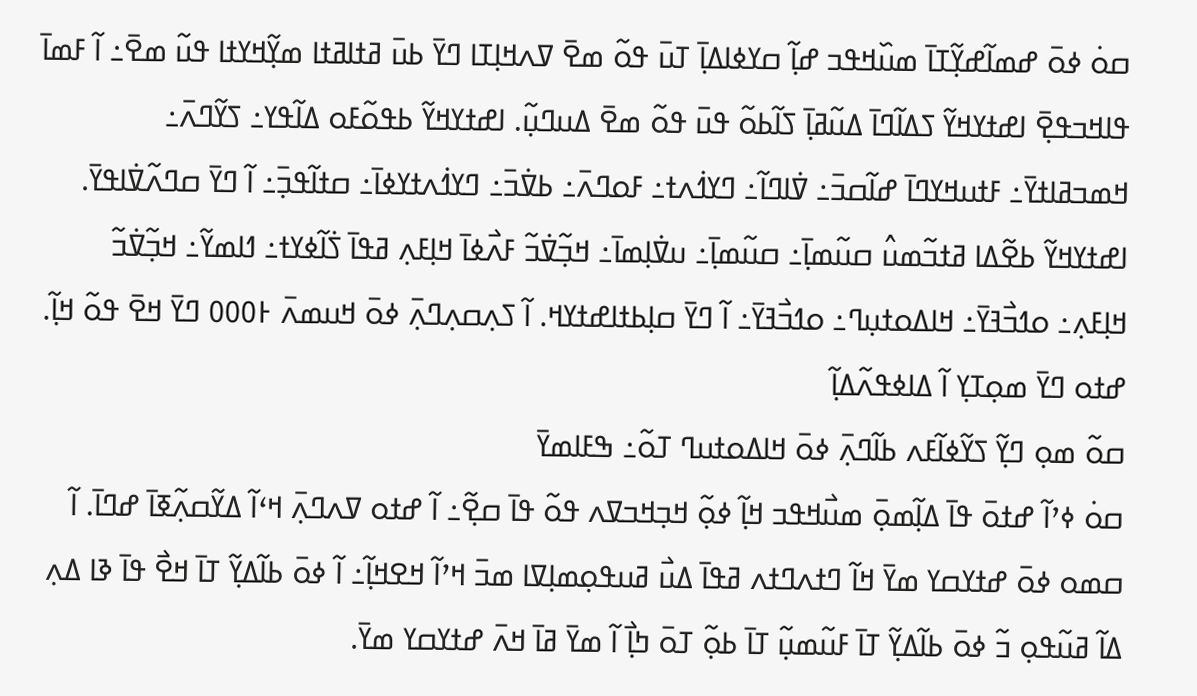ߛߋ߭ ߦߋ߫ ߝߘߊ߬ߝߌ߲߬ߠߊ߫ ߘߎ߰ߞߟߏ ߝߊ߲߬ ߛߌߦߊߡߊ߲߫ ߠߎ߫ ߟߋ߬ ߘߐ߫ ߜߍߞߊ߲ߠߊ ߣߌ߫ ߕߎ߫ ߥߙߊߥߙߊ ߘߌ߲߬ߞߌߙߊ ߟߎ߬ ߘߐ߫߸ ߊ߬ ߓߘߊ߫ ߟߊߞߏߟߐ߲߫ ߊߝߙߌߞߌ߬ ߖߡߊ߬ߣߊ߫ ߡߎ߬ߥߊ߲߫ ߖߊ߬ߕߋ߬ ߟߎ߫ ߟߋ߬ ߘߐ߫ ߡߎߣߎ߲߬. ߊߝߙߌߞߌ߬ ߕߟߋ߬ߓߋ ߡߊ߬ߟߌ߸ ߖߌ߬ߣߍ߫߸ ߞߘߏߥߊߙߌ߫߸ ߓߙߎߞߌߣߊ߫ ߝߊ߬ߛߏ߫߸ ߜ߭ߊߣߊ߬߸ ߣߌߗ߭ߍߙ߸ ߓߋߣߍ߫߸ ߕߜ߭ߏ߫߸ ߣߌߗ߭ߍߙߌߦߊ߫߸ ߛߙߊ߬ߟߏ߲߫߸ ߊ߬ ߣߌ߫ ߛߣߍ߬ߜ߭ߊߟߌ߫. ߊߝߙߌߞߌ߬ ߕߐ߬ߡߊ ߥߙߏ߬ߘߎ߮ ߛߎ߬ߘߊ߲߫߸ ߛߎ߬ߘߊ߲߫߸ ߎߜ߭ߊ߲ߘߊ߫߸ ߞߏ߲߬ߜ߭ߏ߬ ߓߍ߯ߦߊ߫ ߞߊ߲ߓߍ߲ ߥߟߊ߫ ߖ߭ߊ߬ߦߌߙ߸ ߗߊߘߌ߬߸ ߞߏ߲߬ߜ߭ߏ߬ ߞߊ߲ߓߍ߲߸ ߋߗߏ߯ߔߌ߫߸ ߞߊߡߋߙߎ߲ߣ߸ ߋߗߏ߯ߔߌ߫߸ ߊ߬ ߣߌ߫ ߛߊ߲ߕߙߊߝߙߌߞ. ߊ߬ ߖߍ߲ߛߍ߲ߣߍ߲߫ ߦߋ߫ ߞߎߘߍ߫ ߅߀߀߀ ߣߌ߫ ߞߐ߫ ߟߋ߬ ߞߊ߲߬.
ߝߙߋ ߣߌ߫ ߘߋ߲ߠߌ߲ ߊ߬ ߡߊߦߟߍ߬ߡߊ߲߬
ߛߋ߬ ߘߋ߲ ߣߌ߲߬ ߖߌ߬ߦߊ߬ߓߍ ߕߊ߬ߣߍ߲߫ ߦߋ߫ ߞߊߡߋߙߎߣ ߠߋ߬߸ ߒߓߊߘߌ߫
ߛߋ߭ ߦߴߊ߬ ߝߙߋ߫ ߟߊ߫ ߡߊ߲߬ߘߋ߲߫ ߘߎ߯ߞߟߏ ߞߊ߲߬ ߦߋ߲߬ ߞߏ߲ߞߏߜߍ ߟߋ߬ ߟߊ߫ ߛߐ߲߬߸ ߊ߬ ߝߙߋ ߜߍߣߍ߲߫ ߞߵߊ߬ ߡߌ߬ߛߍ߲߬ߧߊ߫ ߝߣߊ߫. ߊ߬ ߛߘߋ ߦߋ߫ ߝߙߌߛߌ ߘߌ߫ ߞߊ߬ ߣߙߍߣߙߍ ߥߟߊ߫ ߡߎ߯ ߥߎߟߋ߲ߘߊ߲ߜߊ ߘߏ߫ ߞߴߊ߬ ߞߐߞߊ߲߬߸ ߊ߬ ߦߋ߫ ߕߊ߬ߡߌ߲߬ ߠߊ߫ ߞߐ߯ ߟߊ߫ ߢߊ ߡߍ߲ ߡߊ߬ ߥߎ߬ߟߋ߲ ߏ߬ ߦߋ߫ ߕߊ߬ߡߌ߲߬ ߠߊ߫ ߓߎ߬ߘߎ߲߬ ߠߊ߫ ߕߋ߲߬ ߠߋ߫ ߤߊ߲߯ ߊ߬ ߘߌ߫ ߥߊ߫ ߞߍ߫ ߝߙߌߛߌ ߘߌ߫.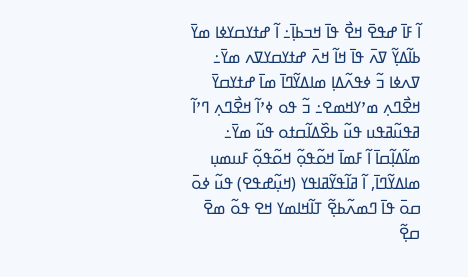ߊ߬ ߓߊ߫ ߝߟߐ߫ ߞߐ߯ ߟߊ߫ ߞߏߕߊ߲߫߸ ߊ߬ ߝߙߌߛߌߦߊ ߘߌ߫ ߕߊ߬ߡߌ߲߬ ߜߍ߫ ߟߊ߫ ߞߊ߬ ߞߍ߫ ߝߙߌߛߌߜߍ ߘߌ߫߸ ߜߍߦߊ ߏ߬ ߦߟߍ߬ߡߊ߲ ߘߊߡߌ߬ߣߊ߫ ߘߊ߫ ߝߙߌߛߌ߫ ߞߐ߯ߣߍ߲ ߘߴߌߞߘߐ߸ ߏ߬ ߟߋ ߦߴߊ߬ ߞߐ߯ߣߍ߲ ߣߴߊ߬ ߥߟߎ߬ߥߟߎ ߟߎ߬ ߕߐ߰ߡߊ߬ߛߙߋ ߟߎ߬ ߘߌ߫߸ ߘߊ߬ߡߊ߲߬ߛߊ߫ ߊ߬ ߓߘߊ߫ ߞߋ߬ߟߋ߲߬ ߞߋ߬ߟߋ߲߬ ߓߎߘߎ߲ ߘߊߡߌ߬ߣߊ߫, ߊ߬ ߥߊ߬ߟߌ߬ߥߊߟߌ (ߞߎ߲߬ߝߟߐ) ߟߎ߬ ߦߋ߫ ߛߋ߫ ߟߊ߫ ߣߘߍ߬ߕߐ߲߬ ߠߊ߬ߞߊߘߌ ߞߐ ߟߋ߬ ߘߐ߫ ߛߐ߲߬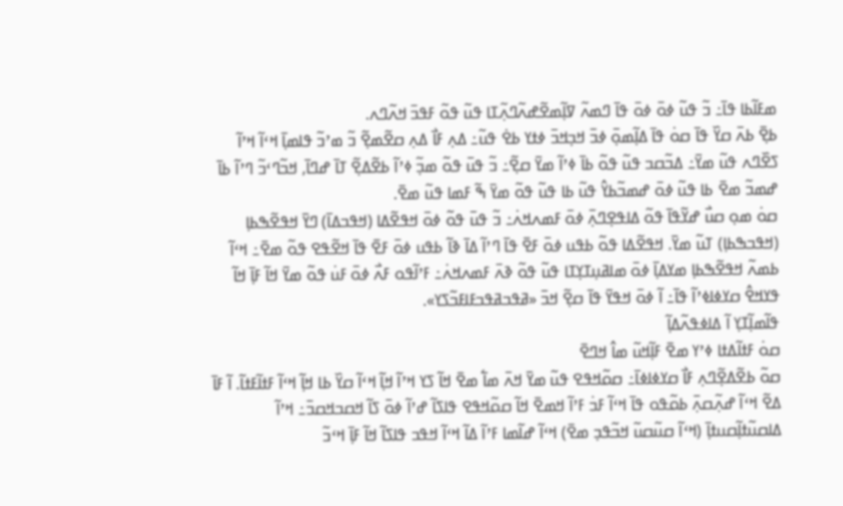ߘߓߊ߬ߕߊ ߟߊ߫߸ ߏ߬ ߟߎ߬ ߦߋ߫ ߦߋ߫ ߟߊ߫ ߣߘߍ߬ ߜߊ߲߬ߘߐ߬ߝߍ߬ߣߍ߲߬ߠߊ ߟߎ߬ ߟߋ߬ ߓߟߏ߫ ߞߍ߬ߣߍ.
ߕߐ߲߫ ߕߍ߫ ߛߌ߰ ߟߊ߫ ߛߋ߭ ߟߊ߫ ߡߊ߲߬ߘߋ߲߫ ߦߏ߫ ߞߏ߲ߞߏ߫ ߦߙߌ ߕߐ߭ ߟߎ߬߸ ߡߍ߲ ߓߊ߯ ߡߍ߲ ߛߐ߬ߘߐ߲߬ ߏ߬ ߘߴߏ߬ ߟߊߘߊ߲߫ ߞߵߊ߬ ߞߴߊ߬ ߖߐ߰ߣߍ ߟߎ߬ ߘߌ߫߸ ߡߏ߬ߛߏ ߟߎ߬ ߟߋ߬ ߕߊ߫ ߦߴߊ߬ ߘߌ߫ ߛߐ߲߬߸ ߏ߬ ߟߎ߫ ߟߋ߬ ߘߏ߲߬ ߦߴߊ߬ ߕߐ߬ߡߐ߲߬ ߠߊ߫ ߝߣߊ߫, ߞߏ߬ߣߵߏ߬ ߣߴߊ߬ ߕߊ߫ ߝߘߏ߬ ߘߐ߫ ߕߊ ߟߎ߬ ߦߋ߫ ߝߘߏ߬ߕߌ߮ ߟߎ߬ ߕߊ ߟߎ߬ ߟߋ߬ ߘߌ߫ ߒ߬ ߓߘߊ ߟߎ߬ ߘߐ߫.
ߛߋ߭ ߘߋ߲ ߛߎ߯ ߝߌ߬ߟߊ߫ ߟߋ߬ ߡߊߟߐ߲ߣߍ߲߫ ߦߋ߫ ߓߘߍߞߍ߭߸ ߏ߬ ߟߎ߫ ߟߋ߬ ߦߋ߫ ߞߟߐ߬ߡߊ (ߞߟߏߡߊ߫) ߣߌ߫ ߞߟߐ߬ߒߕߊ߲ (ߞߟߏߒߕߊ߲) ߠߎ߬ ߘߌ߫. ߞߟߐ߬ߡߊ ߟߋ߬ ߕߟߎ ߦߋ߫ ߓߐ߫ ߟߊ߫ ߣߴߊ߬ ߡߊ߫ ߢߊ߬ ߕߟߎ ߦߋ߫ ߓߐ߫ ߟߊ߫ ߞߐ߬ߟߐ ߟߋ߬ ߘߐ߫߸ ߞߵߊ߬ ߕߘߍ߬ ߞߟߐ߬ߒߕߊ߲ ߘߌߡߊ߲߫ ߦߋ߫ ߘߊߥߎ߲ߠߌ߲ߠߊ ߟߎ߬ ߟߋ߬ ߢߍ߫ ߓߘߍߞߍ߭߸ ߓߴߊ߬ߟߋ ߓߍ߯ ߦߋ߫ ߓߎ߭ ߟߋ߬ ߘߌ߫ ߞߊ߬ ߓߊ߲߫ ߞߊ߬ ߟߌߞߐ߮ ߛߌߦߊߦߴߊ߬ ߟߊ߫߸ ߊ߬ ߦߋ߫ ߞߟߌ߫ ߟߊ߫ ߛߐ߲߬ ߞߏ߫ «ߥߟߏߥߟߏߓߊߓߏ߬ߖߌ».
ߟߊ߬ߘߊ߲߬ߠߌ߲ ߊ߬ ߡߊߦߟߍ߬ߡߊ߲߬
ߛߋ߭ ߓߙߊ߬ߡߙߊ ߦߴߌ ߘߐ߫ ߓߊ߲߬ߞߎ߬ ߘߊ߮ ߞߣߐ߫
ߛߋ߬ ߕߐ߬ߡߐ߲߬ߣߍ߲ ߓߊ߯ ߛߌߦߊߦߊ߫߸ ߛߋ߬ߞߟߐ ߟߎ߬ ߘߌ߫ ߞߍ߫ ߘߊ߱ ߘߐ߫ ߞߊ߬ ߖߌ ߞߴߊ߬ ߞߊ߲߬ ߞߵߊ߬ ߛߌ߰ ߕߊ ߞߊ߲߬ ߞߵߊ߬ ߓߙߊ߬ߓߙߊ߬. ߊ߬ ߓߊ߫ ߡߐ߬ ߞߵߊ߬ ߝߍ߲߬ߛߍ߲߫ ߕߋ߬ߟߋ ߟߊ߫ ߞߵߊ߬ ߓߏ߭ ߓߴߊ߬ ߞߘߐ߫ ߞߊ߬ ߛߋ߬ߞߟߐ ߟߊߖߊ߬ ߝߴߊ߬ ߦߋ߫ ߖߊ߬ ߞߛߏߞߛߏ߫߸ ߞߴߊ߬ ߡߊߛߎ߬ߙߊ߲߬ߛߎߙߊ߲߫ (ߞߵߊ߬ ߛߎ߬ߛߎ߬ ߞߏ߬ߟߏ߲ ߘߐ߫) ߞߵߊ߬ ߝߊ߬ߘߊ ߓߴߊ߬ ߡߊ߬ ߞߵߊ߬ ߞߟߏ ߟߊߖߊ߬ ߞߊ߬ ߓߊ߲߫ ߞߵߏ߬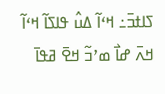ߖߊߙߏ߫߸ ߞߵߊ߬ ߡߎ߮ ߟߊߖߊ߬ ߞߵߊ߬ ߞߍ߫ ߝߊ߯ ߘߴߏ߬ ߞߐ߫ ߥߟߊ߫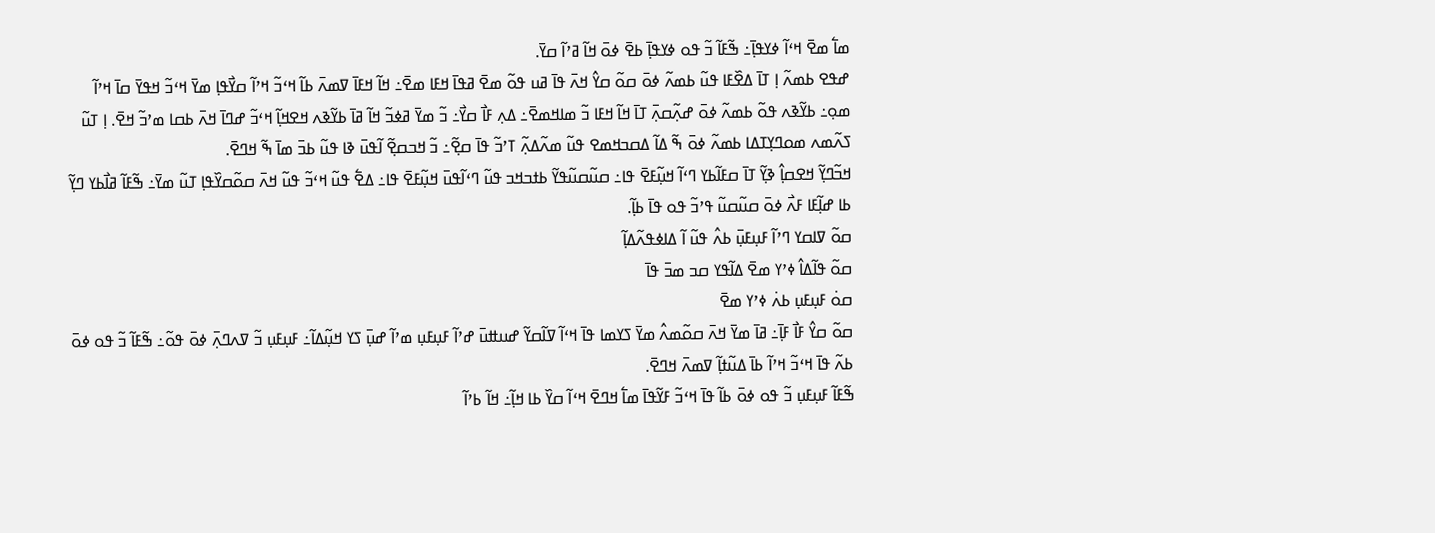ߘߊ߱ ߘߐ߫ ߞߵߊ߬ ߦߌߟߊ߲߫߸ ߒ߬ߓߊ߬ ߏ߬ ߟߋ ߦߌߟߊ߲߫ ߕߐ߫ ߦߋ߫ ߞߊ߬ ߥߴߊ߬ ߛߌ߫.
ߝߟߐ ߕߘߍ߬ ߊ߲ ߠߊ߫ ߡߐ߰ߓߊ ߟߎ߬ ߕߘߍ߬ ߦߋ߫ ߛߋ߬ ߛߌ߮ ߞߍ߫ ߟߊ߫ ߥߎ ߟߋ߬ ߘߐ߫ ߥߟߊ߫ ߞߓߊ ߘߐ߫߸ ߞߊ߬ ߞߓߊ߫ ߜߘߍ߫ ߕߊ߬ ߞߵߏ߬ ߞߴߊ߬ ߛߌ߯ߟߊ߲ ߘߌ߫ ߞߵߏ߬ ߞߟߌ߫ ߛߊ߫ ߞߴߊ߬ ߘߋ߲߸ ߕߌ߬ߢߍ ߟߋ߬ ߕߘߍ߬ ߦߋ߫ ߝߍ߲߬ߛߍ߲߫ ߠߊ߫ ߞߊ߬ ߞߓߊ ߏ߬ ߘߊߞߘߐ߫߸ ߡߍ߲ ߓߊ߯ ߛߌ߯߸ ߏ߬ ߘߌ߫ ߥߦߏ߬ ߞߊ߬ ߥߊ߫ ߕߌ߬ߢߍ ߞߐߞߊ߲߬ ߞߵߏ߬ ߝߣߊ߫ ߞߍ߫ ߕߛߊ ߘߴߏ߬ ߞߐ߫. ߊ߲ ߠߎ߬ ߖߍ߬ߘߍ ߘߋߣߌ߲ߠߡߊ ߕߘߍ߬ ߦߋ߫ ߒ߬ ߡߊ߬ ߡߛߏߞߘߐ ߟߎ߬ ߘߍ߬ߡߍ߲߬ ߠߴߏ߬ ߟߊ߫ ߛߐ߲߬߸ ߏ߬ ߞߏߛߐ߲߬ ߊ߬ߟߎ߫ ߢߊ ߟߎ߬ ߕߏ߫ ߘߊ߫ ߒ߬ ߞߣߐ߫.
ߞߏ߬ߣߌ߲߬ ߞߐߛߊ߲߮ ߢߌ߲߬ ߠߊ߫ ߛߓߊ߬ߕߌ ߣߵߊ߬ ߞߎ߲߬ߓߐ߫ ߟߊ߸ ߛߎ߬ߛߎ߬ߟߌ߬ ߕߙߏߞߏ ߟߎ߬ ߣߵߊ߬ߟߎ߫ ߞߎ߲߬ߓߐ߫ ߟߊ߸ ߡߐ߱ ߟߎ߬ ߞߵߏ߬ ߟߎ߬ ߞߍ߫ ߛߋ߬ߛߌ߰ߟߊ߲ ߠߎ߬ ߘߌ߫߸ ߒ߬ߓߊ߬ ߥߊ߯ߕߌ ߣߌ߲߬ ߕߊ ߝߊ߲߬ߓߊ ߓߍ߯ ߦߋ߫ ߛߎ߬ߛߎ߬ ߟߴߏ߬ ߟߋ ߟߊ߫ ߕߊ߲߬.
ߛߋ߬ ߜߊߛߌ ߣߴߊ߬ ߓߎ߲ߓߎ߲߫ ߕߍ߮ ߟߎ߬ ߊ߬ ߡߊߦߟߍ߬ߡߊ߲߬
ߛߋ߬ ߟߊ߬ߡߊ߮ ߦߴߌ ߘߐ߫ ߡߊ߬ߟߌ ߛߏ ߘߏ߫ ߟߊ߫
ߛߋ߭ ߓߎ߲ߓߎ߲ ߕߍ߭ ߦߴߌ ߘߐ߫
ߛߋ߬ ߛߌ߮ ߓߊ߯ ߓߊ߲߫߸ ߥߊ߫ ߘߌ߫ ߞߍ߫ ߛߋ߬ߘߍ߮ ߘߌ߫ ߖߌߘߊ ߟߊ߫ ߞߵߊ߬ ߜߊ߬ߛߌ߬ ߝߎߚߎ߫ ߝߴߊ߬ ߓߎ߲ߓߎ߲ ߘߴߊ߬ ߝߎ߲߫ ߖߌ ߞߎ߲߬ߡߊ߬߸ ߓߎ߲ߓߎ߲ ߏ߬ ߜߍߣߍ߲߫ ߦߋ߫ ߟߋ߬߸ ߒ߬ߓߊ߬ ߏ߬ ߟߋ ߦߋ߫ ߕߍ߬ ߟߊ߫ ߞߵߏ߬ ߞߴߊ߬ ߕߊ߫ ߡߎ߬ߙߊ߲߬ ߜߘߍ߫ ߞߣߐ߫.
ߒ߬ߓߊ߬ ߓߎ߲ߓߎ߲ ߏ߬ ߟߋ ߦߋ߫ ߕߊ߬ ߟߊ߫ ߞߵߏ߬ ߓߌ߬ߟߊ߫ ߘߊ߱ ߞߣߐ߫ ߞߵߊ߬ ߛߌ߰ ߕߊ ߞߊ߲߬߸ ߞߊ߬ ߕߴߊ߬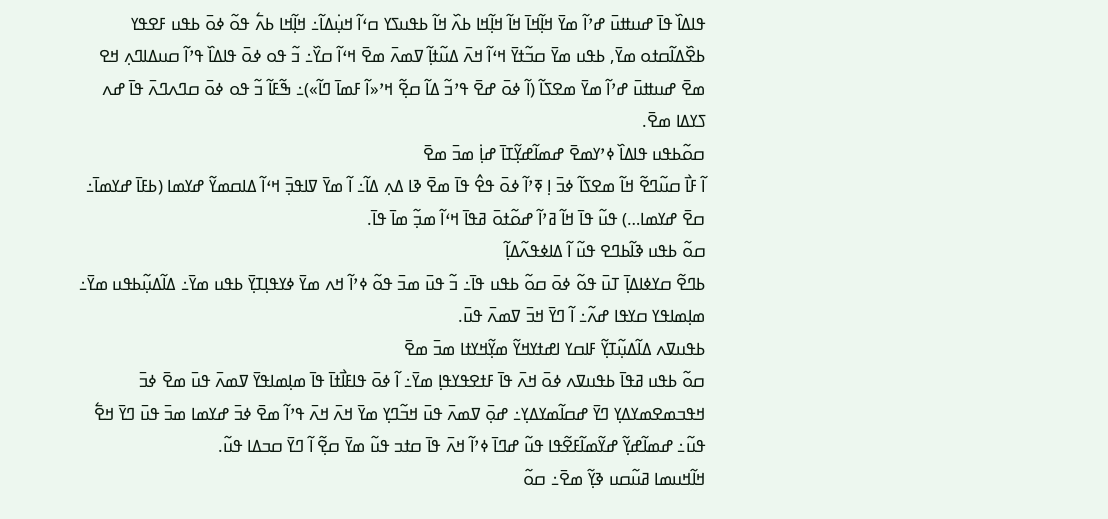ߟߊߡߊ߰ ߟߊ߫ ߝߎߚߎ߫ ߝߴߊ߬ ߘߌ߫ ߞߊ߲߬ߞߊ߫ ߞߊ߬ ߞߊ߲߬ߞߊ ߕߍ߰ ߞߊ߬ ߕߟߎߖߌ ߛߵߊ߬ ߞߎ߲߭ߡߊ߬߸ ߞߊ߲߬ߞߊ ߕߍ߱ ߟߋ߬ ߦߋ߫ ߕߟߎ ߓߐߟߌ ߕߐ߰ߡߊ߬ߛߙߋ ߘߌ߫, ߕߟߎ ߘߌ߫ ߛߏ߬ߙߌ߫ ߞߵߊ߬ ߞߍ߫ ߡߎ߬ߙߊ߲߬ ߜߘߍ߫ ߘߐ߫ ߞߵߊ߬ ߛߌ߰߸ ߏ߬ ߟߋ ߦߋ߫ ߟߊߡߊ߰ ߟߴߊ߬ ߛߎߡߊߣߍ߲ ߞߐ ߘߐ߫ ߝߎߚߎ߫ ߝߴߊ߬ ߘߌ߫ ߘߐߖߊ߬ (ߊ߬ ߦߋ߫ ߝߐ߫ ߟߴߏ߬ ߡߊ߬ ߛߐ߲߬ ߞߴ«ߊ߬ ߓߘߊ߫ ߣߊ߬»)߸ ߒ߬ߓߊ߬ ߏ߬ ߟߋ ߦߋ߫ ߛߣߍߣߍ߫ ߟߊ߫ ߝߍ ߖߌߡߊ ߘߐ߫.
ߛߋ߬ߕߟߎ ߟߊߡߊ߰ ߦߴߌߘߐ߫ ߝߘߊ߬ߝߌ߲߬ߠߊ߫ ߝߊ߲߭ ߘߏ߫ ߘߐ߫
ߊ߬ ߓߊ߯ ߛߎ߬ߣߐ߬ ߞߊ߬ ߘߐߖߊ߬ ߦߏ߫ ߊ߲ ߧߴߊ߬ ߦߋ߫ ߟߐ߮ ߟߊ߫ ߘߐ߫ ߢߊ ߡߍ߲ ߡߊ߬߸ ߊ߬ ߘߌ߫ ߜߊߟߏ߲߫ ߞߵߊ߬ ߡߊߛߘߌ߬ ߝߌߘߊ (ߕߓߊ߫ ߝߌߘߊ߫߸ ߛߐ߫ ߝߌߘߊ…) ߟߎ߬ ߟߊ߫ ߞߊ߬ ߥߴߊ߬ ߝߋ߬ߙߋ߫ ߥߟߊ߫ ߞߵߊ߬ ߘߏ߲߬ ߘߊ߫ ߟߊ߫.
ߛߋ߬ ߕߟߎ ߢߊ߬ߕߣߐ ߟߎ߬ ߊ߬ ߡߊߦߟߍ߬ߡߊ߲߬
ߕߣߐ߬ ߛߌߦߊߡߊ߲߫ ߠߎ߫ ߟߋ߬ ߦߋ߫ ߛߋ߬ ߕߟߎ ߟߊ߫߸ ߏ߬ ߟߎ߫ ߘߏ߫ ߟߋ߬ ߦߴߊ߬ ߞߍ ߘߌ߫ ߦߌߟߊ߲ߠߌ߲߫ ߕߟߎ ߘߌ߫߸ ߡߊ߬ߡߎ߲߬ߕߟߎ ߘߌ߫߸ ߘߊ߲ߘߊߟߌ ߛߌߟߊ ߝߍ߬߸ ߊ߬ ߣߌ߫ ߞߏ߫ ߜߘߍ߫ ߟߎ߫.
ߕߟߎߜߍ ߡߊ߬ߡߎ߲߬ߠߌ߲߬ ߓߊߛߌ ߊߝߙߌߞߌ߬ ߘߌ߲߬ߞߌߙߊ ߘߏ߫ ߘߐ߫
ߛߋ߬ ߕߟߎ ߥߟߊ߫ ߕߟߎߜߍ ߦߋ߫ ߞߍ߫ ߟߊ߫ ߓߙߐߟߌߟߊ߲ ߘߌ߫߸ ߊ߬ ߦߋ߫ ߟߊߓߊ߯ߙߊ߫ ߟߊ߫ ߘߊ߲ߘߊߟߌ߫ ߜߘߍ߫ ߟߎ߫ ߘߐ߫ ߦߏ߫ ߞߟߏߘߐߘߌߡߌ߲ ߣߌ߫ ߝߛߊ߬ߘߌߡߌ߲߸ ߝߋ߲߫ ߜߘߍ߫ ߟߎ߫ ߞߏ߬ߣߌ߲ ߘߌ߫ ߞߍ߫ ߞߍ߫ ߟߴߊ߬ ߘߐ߫ ߦߏ߫ ߝߌߘߊ ߘߏ߫ ߟߎ߫ ߣߌ߫ ߞߐ߱ ߟߎ߬߸ ߝߘߊ߬ߝߌ߲߬ ߝߌ߬ߘߊ߬ߓߐ߬ߟߊ ߟߎ߬ ߝߣߊ߫ ߦߴߊ߬ ߞߍ߫ ߟߊ߫ ߛߙߏ ߟߎ߬ ߘߌ߫ ߛߐ߲߬ ߊ߬ ߣߌ߫ ߛߏߡߊ ߟߎ߬.
ߞߊ߬ߞߎߘߊ ߥߎ߬ߛߎ ߢߌ߲߬ ߘߐ߫߸ ߛߋ߬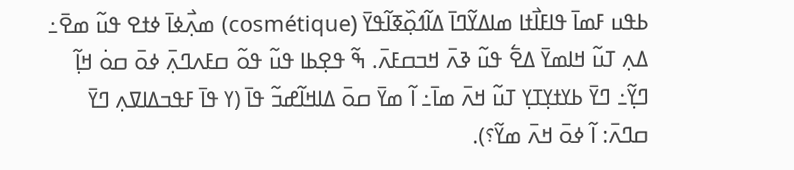ߕߟߎ ߓߘߊ߫ ߟߊߓߊ߯ߙߊ ߘߊߡߌ߬ߣߊ߫ ߡߊ߬ߗߋ߲߰ߧߊ߬ߟߌ߫ (cosmétique) ߘߍ߲߯ߦߊ߫ ߦߙߐ ߟߎ߬ ߘߐ߫߸ ߡߍ߲ ߠߎ߬ ߞߊߘߌ߫ ߡߐ߱ ߟߎ߬ ߢߍ߫ ߞߏߛߓߍ߫. ߒ߬ ߟߐ߲ߕߊ ߟߎ߬ ߟߋ߬ ߛߓߍߣߍ߲߫ ߦߋ߫ ߛߋ߭ ߞߊ߲߬ ߣߌ߲߬߸ ߣߌ߫ ߕߌߙߌ߲ߠߌ߲ ߠߎ߬ ߞߍ߫ ߘߊ߫߸ ߊ߬ ߘߌ߫ ߛߋ߫ ߡߊߞߊ߬ߝߏ߬ ߟߊ߫ (ߌ ߟߊ߫ ߓߟߏߡߊߜߍ߲ ߣߌ߫ ߛߣߍ߫: ߊ߬ ߦߋ߫ ߞߍ߫ ߘߌ߬؟).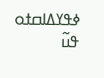ߦߟߌߡߊߛߙߋ ߟߎ߬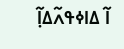ߊ߬ ߡߊߦߟߍ߬ߡߊ߲߬